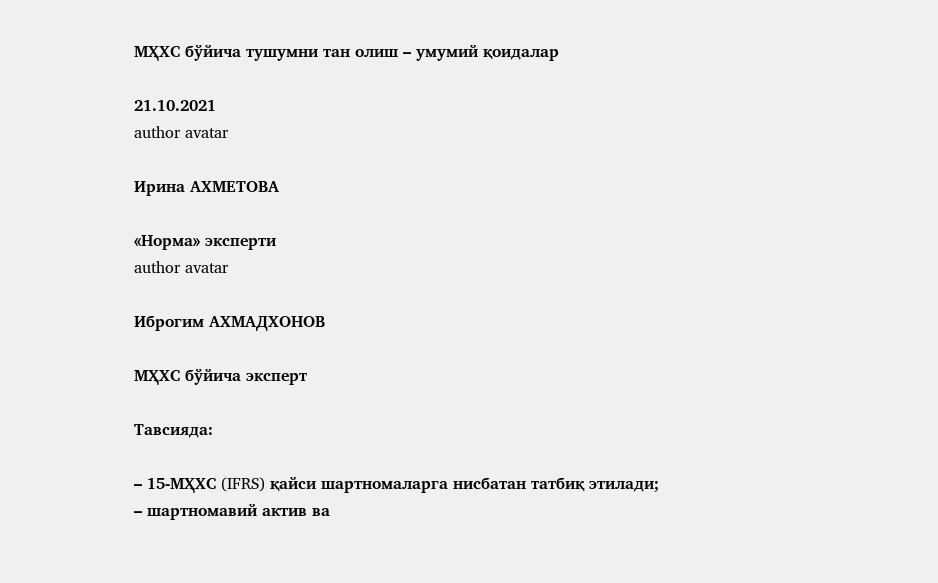МҲХС бўйича тушумни тан олиш – умумий қоидалар

21.10.2021
author avatar

Ирина АХМЕТОВА

«Норма» эксперти
author avatar

Иброгим АХМАДХОНОВ

МҲХС бўйича эксперт

Тавсияда:

– 15-МҲХС (IFRS) қайси шартномаларга нисбатан татбиқ этилади;
– шартномавий актив ва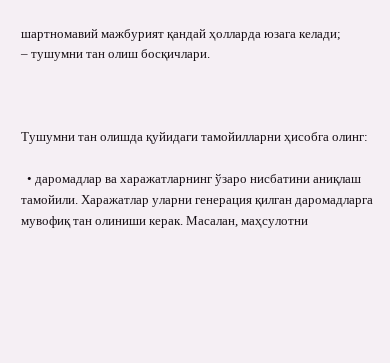шартномавий мажбурият қандай ҳолларда юзага келади;
– тушумни тан олиш босқичлари.



Тушумни тан олишда қуйидаги тамойилларни ҳисобга олинг:

  • даромадлар ва харажатларнинг ўзаро нисбатини аниқлаш тамойили. Харажатлар уларни генерация қилган даромадларга мувофиқ тан олиниши керак. Масалан, маҳсулотни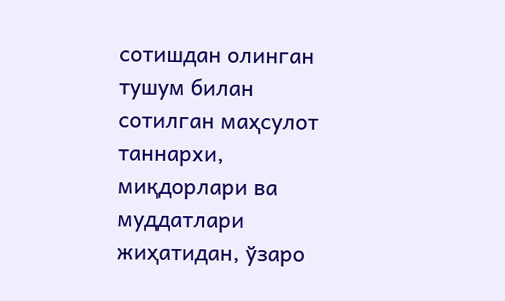сотишдан олинган тушум билан сотилган маҳсулот таннархи, миқдорлари ва муддатлари жиҳатидан, ўзаро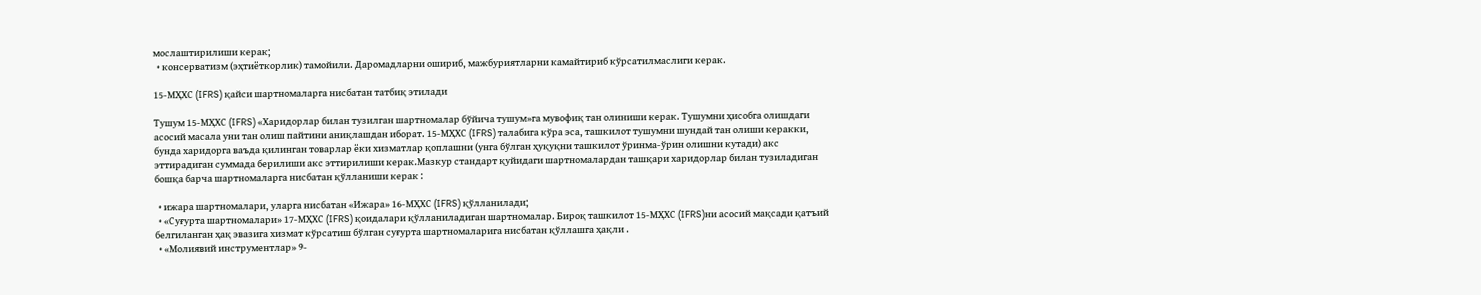мослаштирилиши керак;
  • консерватизм (эҳтиёткорлик) тамойили. Даромадларни ошириб, мажбуриятларни камайтириб кўрсатилмаслиги керак.

15-МҲХС (IFRS) қайси шартномаларга нисбатан татбиқ этилади

Тушум 15-МҲХС (IFRS) «Харидорлар билан тузилган шартномалар бўйича тушум»га мувофиқ тан олиниши керак. Тушумни ҳисобга олишдаги асосий масала уни тан олиш пайтини аниқлашдан иборат. 15-МҲХС (IFRS) талабига кўра эса, ташкилот тушумни шундай тан олиши керакки, бунда харидорга ваъда қилинган товарлар ёки хизматлар қоплашни (унга бўлган ҳуқуқни ташкилот ўринма-ўрин олишни кутади) акс эттирадиган суммада берилиши акс эттирилиши керак.Мазкур стандарт қуйидаги шартномалардан ташқари харидорлар билан тузиладиган бошқа барча шартномаларга нисбатан қўлланиши керак :

  • ижара шартномалари, уларга нисбатан «Ижара» 16-МҲХС (IFRS) қўлланилади;
  • «Суғурта шартномалари» 17-МҲХС (IFRS) қоидалари қўлланиладиган шартномалар. Бироқ ташкилот 15-МҲХС (IFRS)ни асосий мақсади қатъий белгиланган ҳақ эвазига хизмат кўрсатиш бўлган суғурта шартномаларига нисбатан қўллашга ҳақли .
  • «Молиявий инструментлар» 9-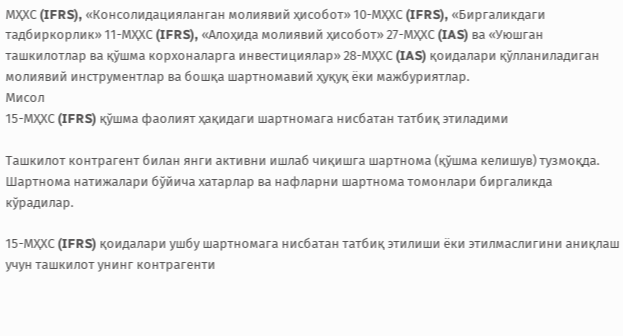МҲХС (IFRS), «Консолидацияланган молиявий ҳисобот» 10-МҲХС (IFRS), «Биргаликдаги тадбиркорлик» 11-МҲХС (IFRS), «Алоҳида молиявий ҳисобот» 27-МҲХС (IAS) ва «Уюшган ташкилотлар ва қўшма корхоналарга инвестициялар» 28-МҲХС (IAS) қоидалари қўлланиладиган молиявий инструментлар ва бошқа шартномавий ҳуқуқ ёки мажбуриятлар.
Мисол
15-МҲХС (IFRS) қўшма фаолият ҳақидаги шартномага нисбатан татбиқ этиладими

Ташкилот контрагент билан янги активни ишлаб чиқишга шартнома (қўшма келишув) тузмоқда. Шартнома натижалари бўйича хатарлар ва нафларни шартнома томонлари биргаликда кўрадилар.

15-МҲХС (IFRS) қоидалари ушбу шартномага нисбатан татбиқ этилиши ёки этилмаслигини аниқлаш учун ташкилот унинг контрагенти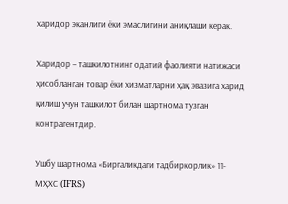харидор эканлиги ёки эмаслигини аниқлаши керак.

Харидор – ташкилотнинг одатий фаолияти натижаси ҳисобланган товар ёки хизматларни ҳақ эвазига харид қилиш учун ташкилот билан шартнома тузган контрагентдир.

Ушбу шартнома «Биргаликдаги тадбиркорлик» 11-МҲХС (IFRS)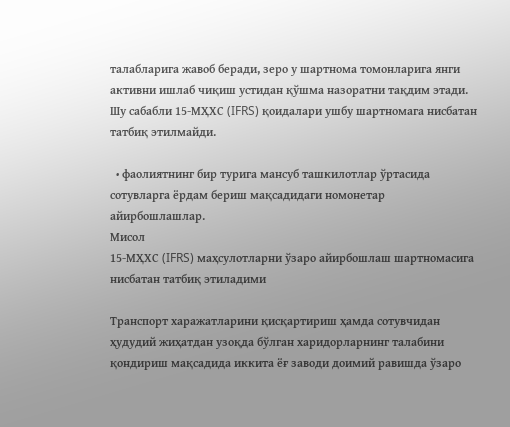талабларига жавоб беради, зеро у шартнома томонларига янги активни ишлаб чиқиш устидан қўшма назоратни тақдим этади. Шу сабабли 15-МҲХС (IFRS) қоидалари ушбу шартномага нисбатан татбиқ этилмайди.

  • фаолиятнинг бир турига мансуб ташкилотлар ўртасида сотувларга ёрдам бериш мақсадидаги номонетар айирбошлашлар.
Мисол
15-МҲХС (IFRS) маҳсулотларни ўзаро айирбошлаш шартномасига нисбатан татбиқ этиладими

Транспорт харажатларини қисқартириш ҳамда сотувчидан ҳудудий жиҳатдан узоқда бўлган харидорларнинг талабини қондириш мақсадида иккита ёғ заводи доимий равишда ўзаро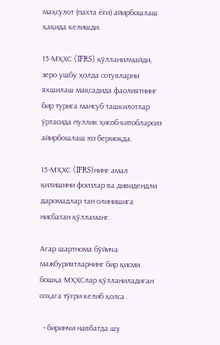маҳсулот (пахта ёғи) айирбошлаш ҳақида келишди.

15-МҲХС (IFRS) қўлланилмайди, зеро ушбу ҳолда сотувларни яхшилаш мақсадида фаолиятнинг бир турига мансуб ташкилотлар ўртасида пуллик ҳисоб-китобларсиз айирбошлаш юз бермоқда.

15-МҲХС (IFRS)нинг амал қилишини фоизлар ва дивидендли даромадлар тан олинишига нисбатан қўлламанг.

Агар шартнома бўйича мажбуриятларнинг бир қисми бошқа МҲХСлар қўлланиладиган соҳага тўғри келиб қолса .

  • биринчи навбатда шу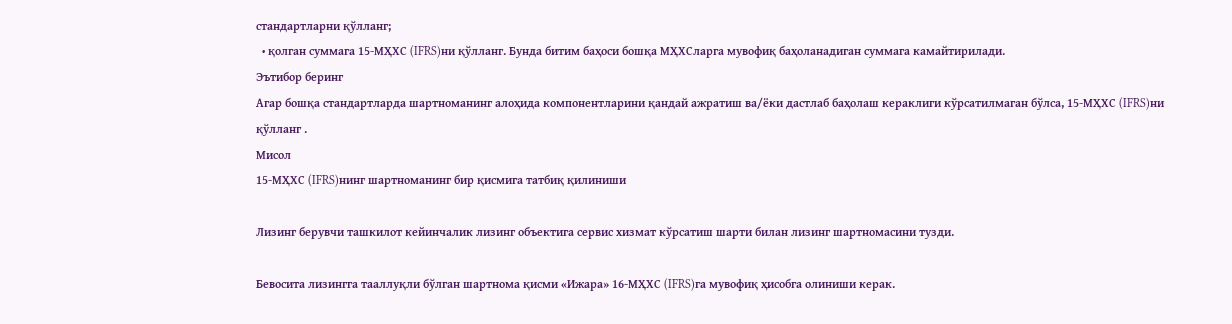стандартларни қўлланг;
  • қолган суммага 15-МҲХС (IFRS)ни қўлланг. Бунда битим баҳоси бошқа МҲХСларга мувофиқ баҳоланадиган суммага камайтирилади.
Эътибор беринг
Агар бошқа стандартларда шартноманинг алоҳида компонентларини қандай ажратиш ва/ёки дастлаб баҳолаш кераклиги кўрсатилмаган бўлса, 15-МҲХС (IFRS)ни қўлланг .
Мисол
15-МҲХС (IFRS)нинг шартноманинг бир қисмига татбиқ қилиниши

Лизинг берувчи ташкилот кейинчалик лизинг объектига сервис хизмат кўрсатиш шарти билан лизинг шартномасини тузди.

Бевосита лизингга тааллуқли бўлган шартнома қисми «Ижара» 16-МҲХС (IFRS)га мувофиқ ҳисобга олиниши керак.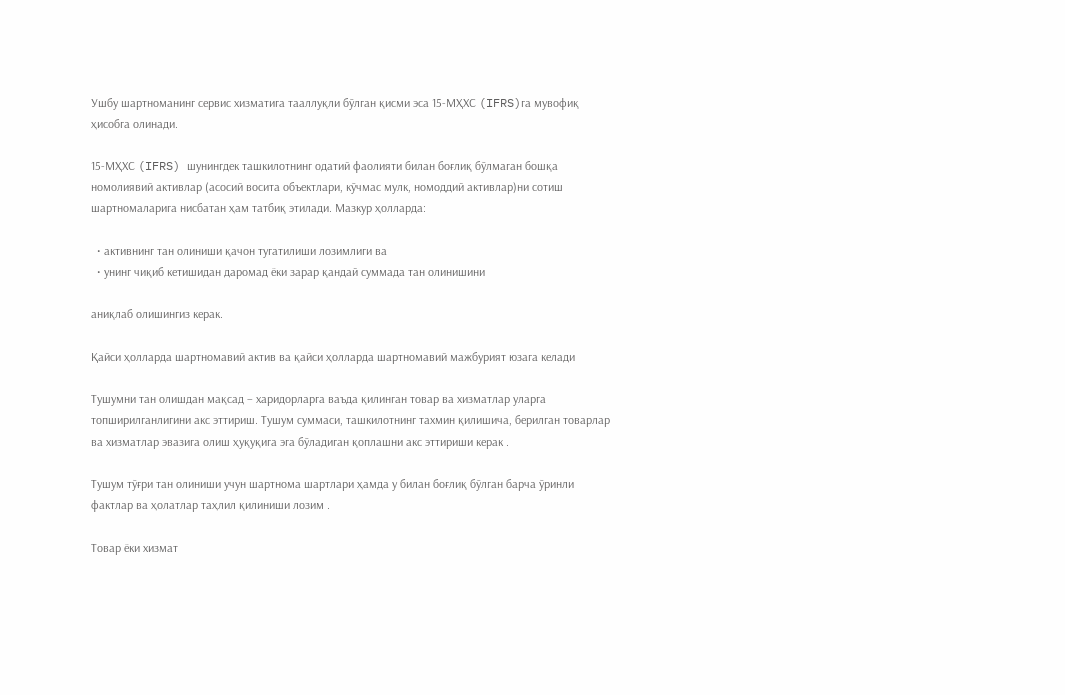Ушбу шартноманинг сервис хизматига тааллуқли бўлган қисми эса 15-МҲХС (IFRS)га мувофиқ ҳисобга олинади.

15-МҲХС (IFRS) шунингдек ташкилотнинг одатий фаолияти билан боғлиқ бўлмаган бошқа номолиявий активлар (асосий восита объектлари, кўчмас мулк, номоддий активлар)ни сотиш шартномаларига нисбатан ҳам татбиқ этилади. Мазкур ҳолларда:

  • активнинг тан олиниши қачон тугатилиши лозимлиги ва
  • унинг чиқиб кетишидан даромад ёки зарар қандай суммада тан олинишини

аниқлаб олишингиз керак.

Қайси ҳолларда шартномавий актив ва қайси ҳолларда шартномавий мажбурият юзага келади

Тушумни тан олишдан мақсад – харидорларга ваъда қилинган товар ва хизматлар уларга топширилганлигини акс эттириш. Тушум суммаси, ташкилотнинг тахмин қилишича, берилган товарлар ва хизматлар эвазига олиш ҳуқуқига эга бўладиган қоплашни акс эттириши керак .

Тушум тўғри тан олиниши учун шартнома шартлари ҳамда у билан боғлиқ бўлган барча ўринли фактлар ва ҳолатлар таҳлил қилиниши лозим .

Товар ёки хизмат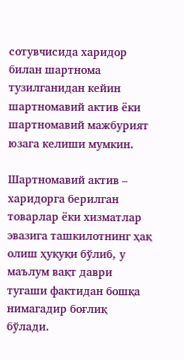сотувчисида харидор билан шартнома тузилганидан кейин шартномавий актив ёки шартномавий мажбурият юзага келиши мумкин.

Шартномавий актив – харидорга берилган товарлар ёки хизматлар эвазига ташкилотнинг ҳақ олиш ҳуқуқи бўлиб, у маълум вақт даври тугаши фактидан бошқа нимагадир боғлиқ бўлади.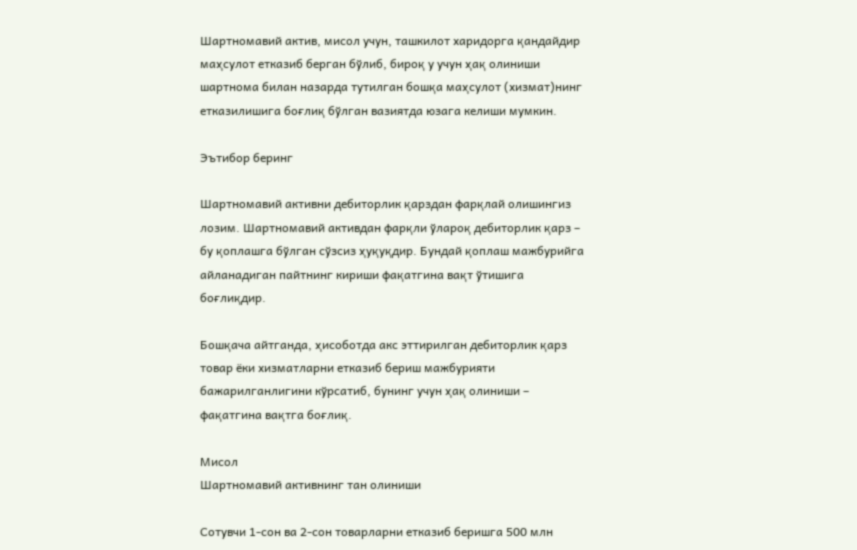Шартномавий актив, мисол учун, ташкилот харидорга қандайдир маҳсулот етказиб берган бўлиб, бироқ у учун ҳақ олиниши шартнома билан назарда тутилган бошқа маҳсулот (хизмат)нинг етказилишига боғлиқ бўлган вазиятда юзага келиши мумкин.

Эътибор беринг

Шартномавий активни дебиторлик қарздан фарқлай олишингиз лозим. Шартномавий активдан фарқли ўлароқ дебиторлик қарз – бу қоплашга бўлган сўзсиз ҳуқуқдир. Бундай қоплаш мажбурийга айланадиган пайтнинг кириши фақатгина вақт ўтишига боғлиқдир.

Бошқача айтганда, ҳисоботда акс эттирилган дебиторлик қарз товар ёки хизматларни етказиб бериш мажбурияти бажарилганлигини кўрсатиб, бунинг учун ҳақ олиниши – фақатгина вақтга боғлиқ.

Мисол
Шартномавий активнинг тан олиниши

Сотувчи 1-сон ва 2-сон товарларни етказиб беришга 500 млн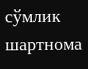сўмлик шартнома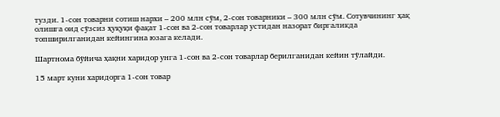тузди. 1-сон товарни сотиш нархи – 200 млн сўм, 2-сон товарники – 300 млн сўм. Сотувчининг ҳақ олишга оид сўзсиз ҳуқуқи фақат 1-сон ва 2-сон товарлар устидан назорат биргаликда топширилганидан кейингина юзага келади.

Шартнома бўйича ҳақни харидор унга 1-сон ва 2-сон товарлар берилганидан кейин тўлайди.

15 март куни харидорга 1-сон товар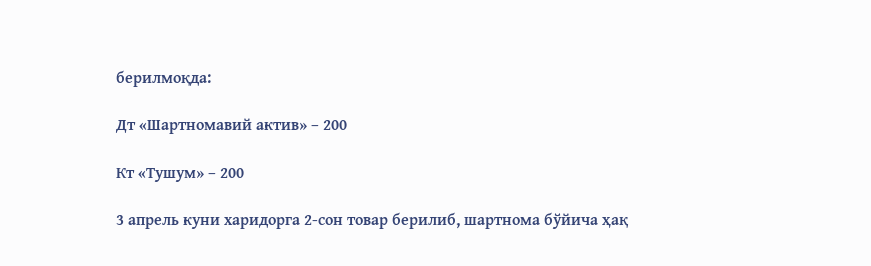берилмоқда:

Дт «Шартномавий актив» – 200

Кт «Тушум» – 200

3 апрель куни харидорга 2-сон товар берилиб, шартнома бўйича ҳақ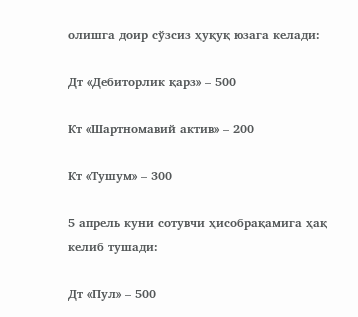олишга доир сўзсиз ҳуқуқ юзага келади:

Дт «Дебиторлик қарз» – 500

Кт «Шартномавий актив» – 200

Кт «Тушум» – 300

5 апрель куни сотувчи ҳисобрақамига ҳақ келиб тушади:

Дт «Пул» – 500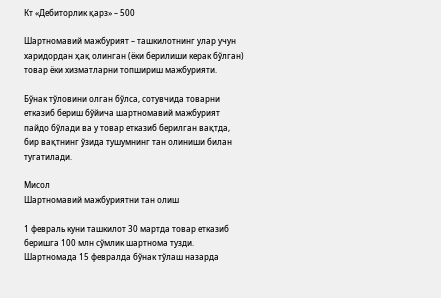Кт «Дебиторлик қарз» – 500

Шартномавий мажбурият – ташкилотнинг улар учун харидордан ҳақ олинган (ёки берилиши керак бўлган) товар ёки хизматларни топшириш мажбурияти.

Бўнак тўловини олган бўлса, сотувчида товарни етказиб бериш бўйича шартномавий мажбурият пайдо бўлади ва у товар етказиб берилган вақтда, бир вақтнинг ўзида тушумнинг тан олиниши билан тугатилади.

Мисол
Шартномавий мажбуриятни тан олиш

1 февраль куни ташкилот 30 мартда товар етказиб беришга 100 млн сўмлик шартнома тузди. Шартномада 15 февралда бўнак тўлаш назарда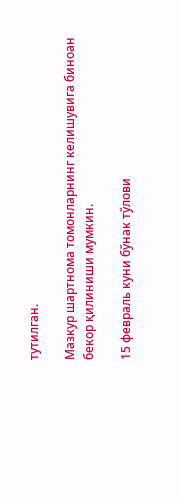тутилган.

Мазкур шартнома томонларнинг келишувига биноан бекор қилиниши мумкин.

15 февраль куни бўнак тўлови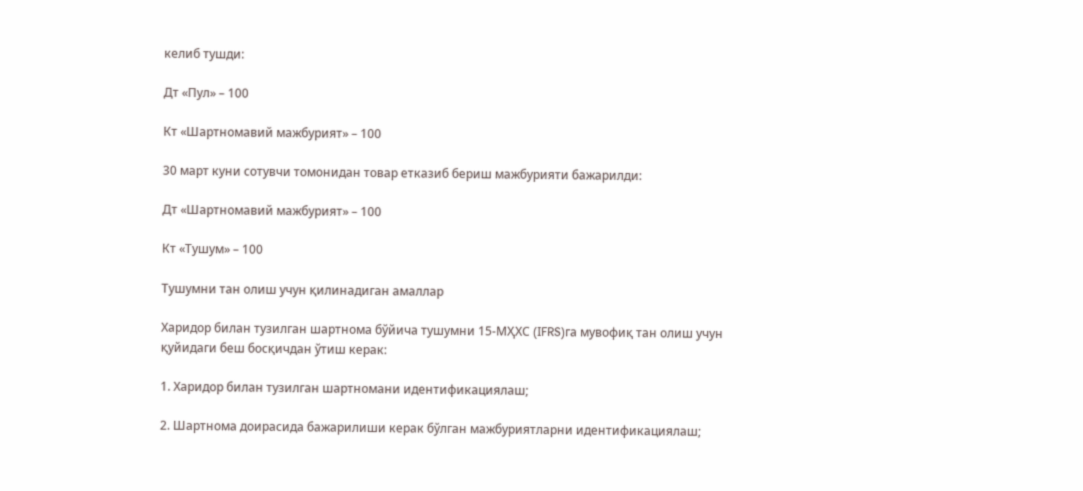келиб тушди:

Дт «Пул» – 100

Кт «Шартномавий мажбурият» – 100

30 март куни сотувчи томонидан товар етказиб бериш мажбурияти бажарилди:

Дт «Шартномавий мажбурият» – 100

Кт «Тушум» – 100

Тушумни тан олиш учун қилинадиган амаллар

Харидор билан тузилган шартнома бўйича тушумни 15-МҲХС (IFRS)га мувофиқ тан олиш учун қуйидаги беш босқичдан ўтиш керак:

1. Харидор билан тузилган шартномани идентификациялаш;

2. Шартнома доирасида бажарилиши керак бўлган мажбуриятларни идентификациялаш;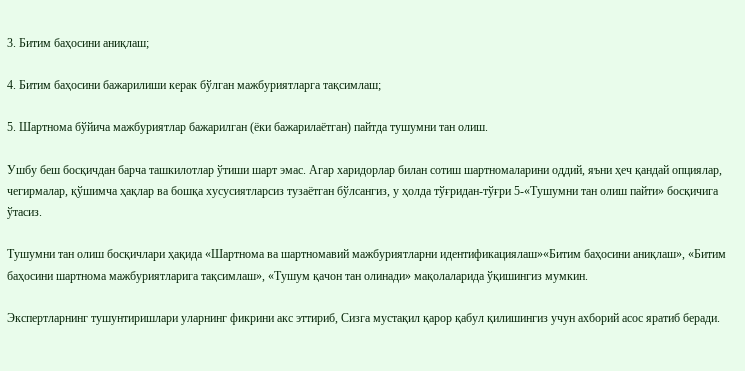3. Битим баҳосини аниқлаш;

4. Битим баҳосини бажарилиши керак бўлган мажбуриятларга тақсимлаш;

5. Шартнома бўйича мажбуриятлар бажарилган (ёки бажарилаётган) пайтда тушумни тан олиш.

Ушбу беш босқичдан барча ташкилотлар ўтиши шарт эмас. Агар харидорлар билан сотиш шартномаларини оддий, яъни ҳеч қандай опциялар, чегирмалар, қўшимча ҳақлар ва бошқа хусусиятларсиз тузаётган бўлсангиз, у ҳолда тўғридан-тўғри 5-«Тушумни тан олиш пайти» босқичига ўтасиз.

Тушумни тан олиш босқичлари ҳақида «Шартнома ва шартномавий мажбуриятларни идентификациялаш»«Битим баҳосини аниқлаш», «Битим баҳосини шартнома мажбуриятларига тақсимлаш», «Тушум қачон тан олинади» мақолаларида ўқишингиз мумкин.

Экспертларнинг тушунтиришлари уларнинг фикрини акс эттириб, Сизга мустақил қарор қабул қилишингиз учун ахборий асос яратиб беради.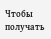Чтобы получать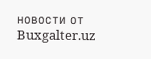новости от Buxgalter.uz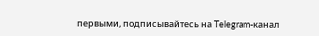первыми, подписывайтесь на Telegram-канал